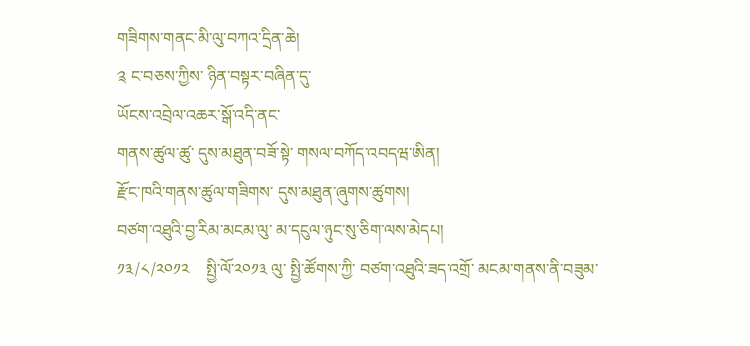གཟིགས་གནང་མི་ལུ་བཀའ་དྲིན་ཆེ།
༉ ང་བཅས་ཀྱིས་ ཉིན་བསྟར་བཞིན་དུ་
ཡོངས་འབྲེལ་འཆར་སྒོ་འདི་ནང་
གནས་ཚུལ་ཚུ་ དུས་མཐུན་བཟོ་སྟེ་ གསལ་བཀོད་འབདཝ་ཨིན།
རྫོང་ཁའི་གནས་ཚུལ་གཟིགས་ དུས་མཐུན་ཞུགས་ཚུགས།
བཙག་འཐུའི་བྱ་རིམ་མངམ་ལུ་ མ་དངུལ་ཉུང་སུ་ཅིག་ལས་མེདཔ།
༡༣/༨/༢༠༡༢    སྤྱི་ལོ་༢༠༡༣ ལུ་ སྤྱི་ཚོགས་ཀྱི་ བཙག་འཐུའི་ཟད་འགྲོ་ མངམ་གནས་ནི་བཟུམ་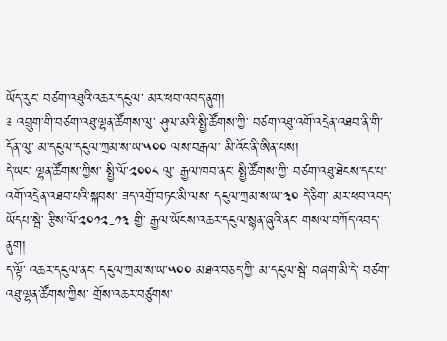ཡོད་རུང་ བཙག་འཐུའི་འཆར་དངུལ་ མར་ཕབ་འབད་ནུག།
༉ འབྲུག་གི་བཙག་འཐུ་ལྷན་ཚོགས་ལུ་ ཤུལ་མའི་སྤྱི་ཚོགས་ཀྱི་ བཙག་འཐུ་འགོ་འདྲེན་འཐབ་ནི་གི་དོན་ལུ་ མ་དངུལ་དངུལ་ཀྲམ་ས་ཡ་༥༠༠ ལས་བརྒལ་ མི་འོང་ནི་ཨིན་པས།
དེ་ཡང་ ལྷན་ཚོགས་ཀྱིས་ སྤྱི་ལོ་༢༠༠༨ ལུ་ རྒྱལ་ཁབ་ནང་ སྤྱི་ཚོགས་ཀྱི་ བཙག་འཐུ་ཐེངས་དང་པ་ འགོ་འདྲེན་འཐབ་པའི་སྐབས་ ཟད་འགྲོ་བཏང་མི་ལས་ དངུལ་ཀྲམ་ས་ཡ་༣༠ དེ་ཅིག་ མར་ཕབ་འབད་ཡོདཔ་སྦེ་ རྩིས་ལོ་༢༠༡༢-༡༣ གྱི་ རྒྱལ་ཡོངས་འཆར་དངུལ་སྙན་ཞུའི་ནང་ གསལ་བཀོད་འབད་ནུག།
ད་ལྟོ་ འཆར་དངུལ་ནང་ དངུལ་ཀྲམ་ས་ཡ་༥༠༠ མཐའ་བཅད་ཀྱི་ མ་དངུལ་སྦེ་ བཞག་མི་དེ་ བཙག་འཐུ་ལྷན་ཚོགས་ཀྱིས་ གྲོས་འཆར་བཙུགས་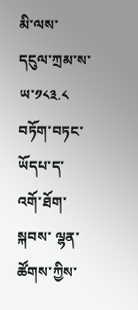མི་ལས་ དངུལ་ཀྲམ་ས་ཡ་༡༨༣.༨ བཏོག་བཏང་ཡོདཔ་ད་ འགོ་ཐོག་སྐབས་ ལྷན་ཚོགས་ཀྱིས་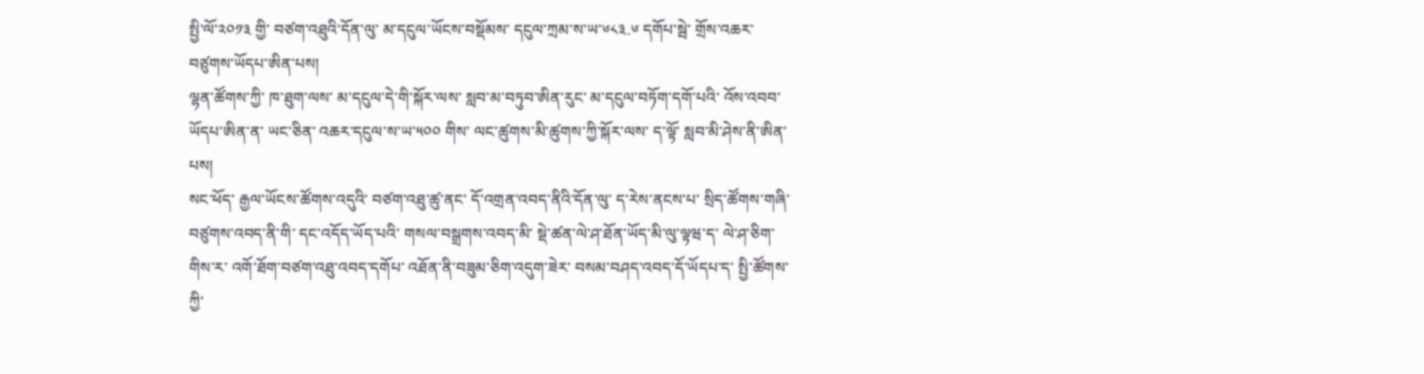སྤྱི་ལོ་༢༠༡༣ གྱི་ བཙག་འཐུའི་དོན་ལུ་ མ་དངུལ་ཡོངས་བསྡོམས་ དངུལ་ཀྲམ་ས་ཡ་༦༨༣.༦ དགོཔ་སྦེ་ གྲོས་འཆར་བཙུགས་ཡོདཔ་ཨིན་པས།
ལྷན་ཚོགས་ཀྱི་ ཁ་ཐུག་ལས་ མ་དངུལ་དེ་གི་སྐོར་ལས་ སླབ་མ་བཏུབ་ཨིན་རུང་ མ་དངུལ་བཏོག་དགོ་པའི་ འོས་འབབ་ཡོདཔ་ཨིན་ན་ ཡང་ཅིན་ འཆར་དངུལ་ས་ཡ་༥༠༠ གིས་ ལང་ཚུགས་མི་ཚུགས་ཀྱི་སྐོར་ལས་ ད་ལྟོ་ སླབ་མི་ཤེས་ནི་ཨིན་པས།
སང་ཕོད་ རྒྱལ་ཡོངས་ཚོགས་འདུའི་ བཙག་འཐུ་ཚུ་ནང་ དོ་འགྲན་འབད་ནིའི་དོན་ལུ་ ད་རེས་ནངས་པ་ སྲིད་ཚོགས་གཞི་བཙུགས་འབད་ནི་གི་ དང་འདོད་ཡོད་པའི་ གསལ་བསྒྲགས་འབད་མི་ སྡེ་ཚན་ལེ་ཤ་ཐོན་ཡོད་མི་ལུ་ལྟཝ་ད་ ལེ་ཤ་ཅིག་གིས་ར་ འགོ་ཐོག་བཙག་འཐུ་འབད་དགོཔ་ འཐོན་ནི་བཟུམ་ཅིག་འདུག་ཟེར་ བསམ་བཤད་འབད་དོ་ཡོདཔ་ད་ སྤྱི་ཚོགས་ཀྱི་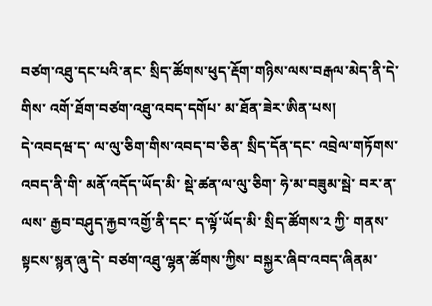བཙག་འཐུ་དང་པའི་ནང་ སྲིད་ཚོགས་ཕུད་རྡོག་གཉིས་ལས་བརྒལ་མེད་ནི་དེ་གིས་ འགོ་ཐོག་བཙག་འཐུ་འབད་དགོཔ་ མ་ཐོན་ཟེར་ཨིན་པས།
དེ་འབདཝ་ད་ ལ་ལུ་ཅིག་གིས་འབད་བ་ཅིན་ སྲིད་དོན་དང་ འབྲེལ་གཏོགས་འབད་ནི་གི་ མནོ་འདོད་ཡོད་མི་ སྡེ་ཚན་ལ་ལུ་ཅིག་ ཧེ་མ་བཟུམ་སྦེ་ བར་ན་ལས་ རྒྱབ་བཤུད་རྐྱབ་འགྱོ་ནི་དང་ ད་ལྟོ་ཡོད་མི་ སྲིད་ཚོགས་༢ ཀྱི་ གནས་སྟངས་སྙན་ཞུ་དེ་ བཙག་འཐུ་ལྷན་ཚོགས་ཀྱིས་ བསྐྱར་ཞིབ་འབད་ཞིནམ་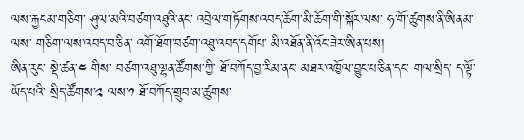ལས་རྐྱངམ་གཅིག་ ཤུལ་མའི་བཙག་འཐུའི་ནང་ འབྲེལ་གཏོགས་འབད་ཆོག་མི་ཆོག་གི་སྐོར་ལས་ ཧ་གོ་ཚུགས་ནི་ཨིནམ་ལས་ གཅིག་ལས་འབད་བ་ཅིན་ འགོ་ཐོག་བཙག་འཐུ་འབད་དགོཔ་ མི་འཐོན་ནི་འོང་ཟེར་ཨིན་པས།
ཨིན་རུང་ སྡེ་ཚན་༤ གིས་ བཙག་འཐུ་ལྷན་ཚོགས་ཀྱི་ ཐོ་བཀོད་བྱ་རིམ་ནང་ མཐར་འཁྱོལ་བྱུང་པ་ཅིན་དང་ གལ་སྲིད་ ད་ལྟོ་ཡོད་པའི་ སྲིད་ཚོགས་༢ ལས་༡ ཐོ་བཀོད་གྲུབ་མ་ཚུགས་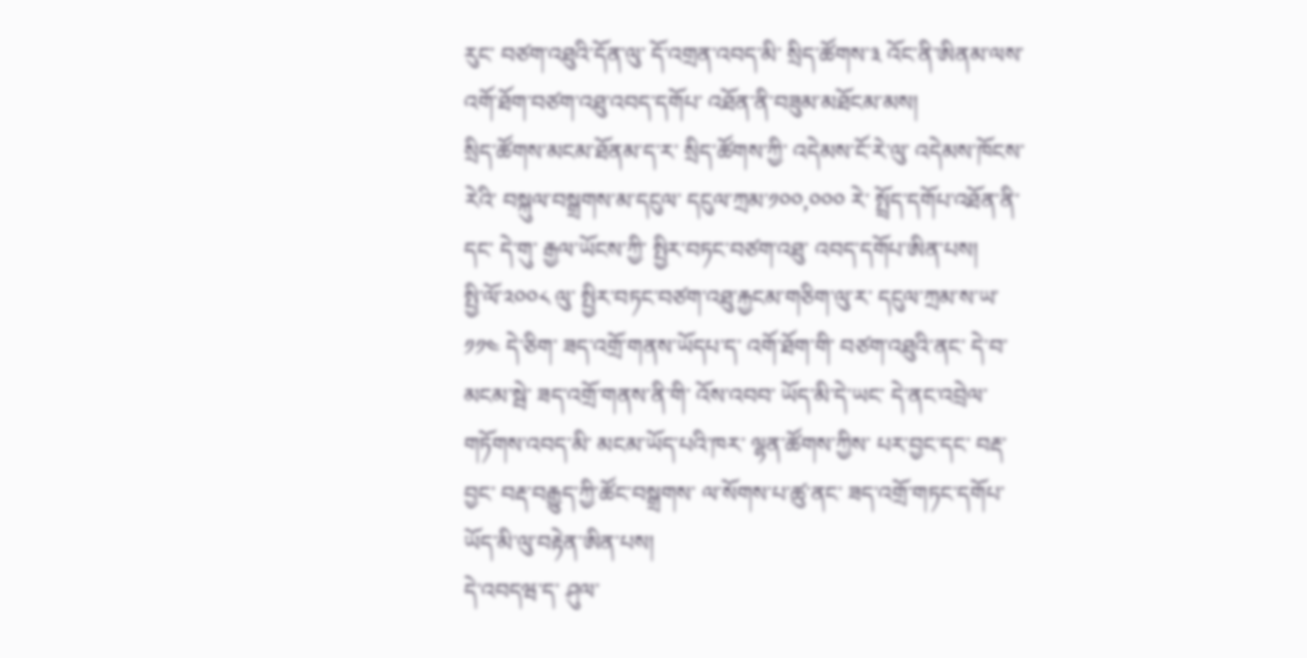རུང་ བཙག་འཐུའི་དོན་ལུ་ དོ་འགྲན་འབད་མི་ སྲིད་ཚོགས་༣ འོང་ནི་ཨིནམ་ལས་ འགོ་ཐོག་བཙག་འཐུ་འབད་དགོཔ་ འཐོན་ནི་བཟུམ་མཐོངམ་མས།
སྲིད་ཚོགས་མངམ་ཐོནམ་ད་ར་ སྲིད་ཚོགས་ཀྱི་ འདེམས་ངོ་རེ་ལུ་ འདེམས་ཁོངས་རེའི་ བསྐུལ་བསྒྲགས་མ་དངུལ་ དངུལ་ཀྲམ་༡༠༠,༠༠༠ རེ་ སྤྲོད་དགོཔ་འཐོན་ནི་དང་ དེ་གུ་ རྒྱལ་ཡོངས་ཀྱི་ སྤྱིར་བཏང་བཙག་འཐུ་ འབད་དགོཔ་ཨིན་པས།
སྤྱི་ལོ་༢༠༠༨ ལུ་ སྤྱིར་བཏང་བཙག་འཐུ་རྐྱངམ་གཅིག་ལུ་ར་ དངུལ་ཀྲམ་ས་ཡ་༡༡༤ དེ་ཅིག་ ཟད་འགྲོ་གནས་ཡོདཔ་ད་ འགོ་ཐོག་གི་ བཙག་འཐུའི་ནང་ དེ་བ་མངམ་སྦེ་ ཟད་འགྲོ་གནས་ནི་གི་ འོས་འབབ་ ཡོད་མི་དེ་ཡང་ དེ་ནང་འབྲེལ་གཏོགས་འབད་མི་ མངམ་ཡོད་པའི་ཁར་ ལྷན་ཚོགས་ཀྱིས་ པར་བྱང་དང་ བརྡ་བྱང་ བརྡ་བརྒྱུད་ཀྱི་ཚོང་བསྒྲགས་ ལ་སོགས་པ་ཚུ་ནང་ ཟད་འགྲོ་གཏང་དགོཔ་ ཡོད་མི་ལུ་བརྟེན་ཨིན་པས།
དེ་འབདཝ་ད་ ཤུལ་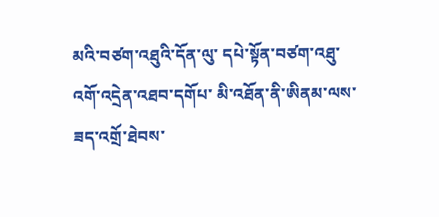མའི་བཙག་འཐུའི་དོན་ལུ་ དཔེ་སྟོན་བཙག་འཐུ་འགོ་འདྲེན་འཐབ་དགོཔ་ མི་འཐོན་ནི་ཨིནམ་ལས་ ཟད་འགྲོ་ཐེབས་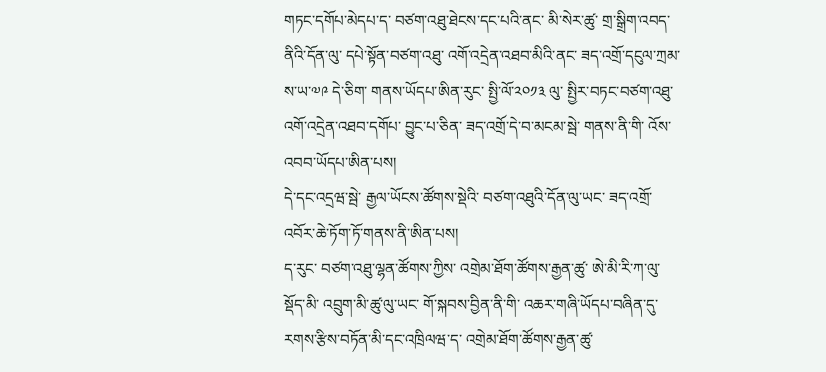གཏང་དགོཔ་མེདཔ་ད་ བཙག་འཐུ་ཐེངས་དང་པའི་ནང་ མི་སེར་ཚུ་ གྲ་སྒྲིག་འབད་ནིའི་དོན་ལུ་ དཔེ་སྟོན་བཙག་འཐུ་ འགོ་འདྲེན་འཐབ་མིའི་ནང་ ཟད་འགྲོ་དངུལ་ཀྲམ་ས་ཡ་༧༩ དེ་ཅིག་ གནས་ཡོདཔ་ཨིན་རུང་ སྤྱི་ལོ་༢༠༡༣ ལུ་ སྤྱིར་བཏང་བཙག་འཐུ་ འགོ་འདྲེན་འཐབ་དགོཔ་ བྱུང་པ་ཅིན་ ཟད་འགྲོ་དེ་བ་མངམ་སྦེ་ གནས་ནི་གི་ འོས་འབབ་ཡོདཔ་ཨིན་པས།
དེ་དང་འདྲཝ་སྦེ་ རྒྱལ་ཡོངས་ཚོགས་སྡེའི་ བཙག་འཐུའི་དོན་ལུ་ཡང་ ཟད་འགྲོ་འབོར་ཆེ་ཏོག་ཏོ་གནས་ནི་ཨིན་པས།
ད་རུང་ བཙག་འཐུ་ལྷན་ཚོགས་ཀྱིས་ འགྲེམ་ཐོག་ཚོགས་རྒྱན་ཚུ་ ཨེ་མི་རི་ཀ་ལུ་སྡོད་མི་ འབྲུག་མི་ཚུ་ལུ་ཡང་ གོ་སྐབས་བྱིན་ནི་གི་ འཆར་གཞི་ཡོདཔ་བཞིན་དུ་ རགས་རྩིས་བཏོན་མི་དང་འཁྲིལཝ་ད་ འགྲེམ་ཐོག་ཚོགས་རྒྱན་ཚུ་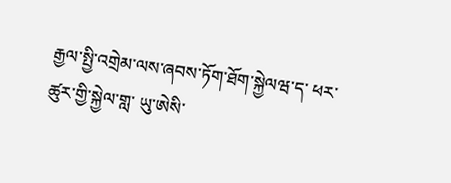རྒྱལ་སྤྱི་འགྲེམ་ལས་ཞབས་ཏོག་ཐོག་སྐྱེལཝ་ད་ ཕར་ཚུར་གྱི་སྐྱེལ་གླ་ ཡུ་ཨེསི་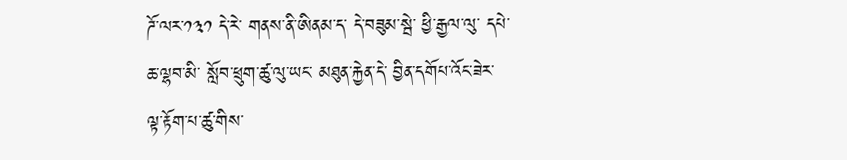ཌོ་ལར་༡༣༡ དེ་རེ་ གནས་ནི་ཨིནམ་ད་ དེ་བཟུམ་སྦེ་ ཕྱི་རྒྱལ་ལུ་ དཔེ་ཆ་ལྷབ་མི་ སློབ་ཕྲུག་ཚུ་ལུ་ཡང་ མཐུན་རྐྱེན་དེ་ བྱིན་དགོཔ་འོང་ཟེར་ ལྟ་རྟོག་པ་ཚུ་གིས་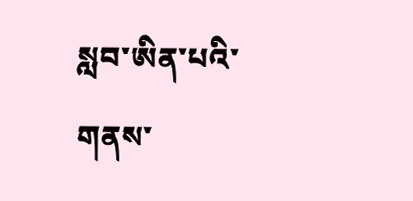སླབ་ཨིན་པའི་གནས་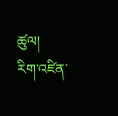ཚུལ།
རིག་འཛིན་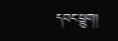དབང་ཕྱུག།